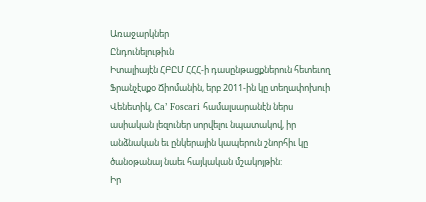Առաջարկներ
Ընդունելութիւն
Իտալիայէն ՀԲԸՄ ՀՀՀ-ի դասընթացքներուն հետեւող Ֆրանչէսքօ Ճիոմանին, երբ 2011-ին կը տեղափոխուի Վենետիկ, Ca’ Foscari համալսարանէն ներս ասիական լեզուներ սորվելու նպատակով, իր անձնական եւ ընկերային կապերուն շնորհիւ կը ծանօթանայ նաեւ հայկական մշակոյթին:
Իր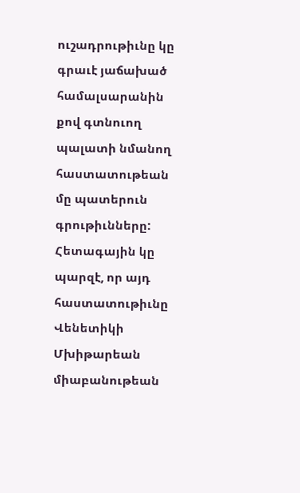ուշադրութիւնը կը գրաւէ յաճախած համալսարանին քով գտնուող պալատի նմանող հաստատութեան մը պատերուն գրութիւնները:
Հետագային կը պարզէ, որ այդ հաստատութիւնը Վենետիկի Մխիթարեան միաբանութեան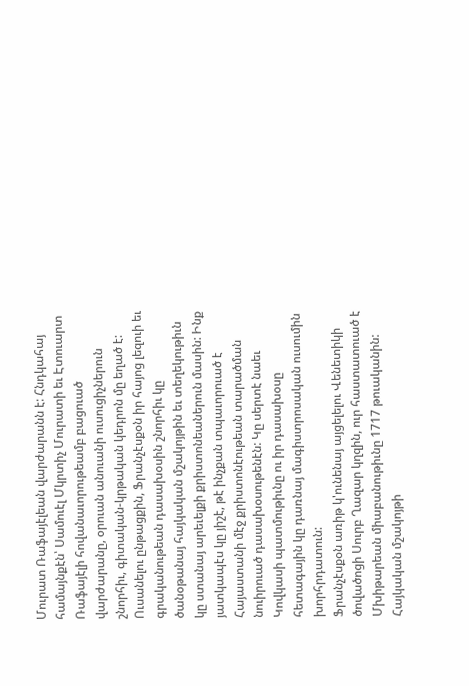Մուրատ Ռաֆայէլեան վարժարանն է: Հնդկահայ համայնքէն՝ Սամուէլ Մկրտիչ Մուրատի եւ Էտուարտ Ռաֆայէլի հովանաւորութեամբ բացուած վարժարանը, օրուան անուանի ուսուցիչներուն շնորհիւ, գիտական-կրթական կեդրոն մը եղած է:
Ուսանելու ընթացքին, Ֆրանչէսքօն իր հայոց լեզուի եւ գրականութեան դասախօսին շնորհիւ կը ծանօթանայ հայկական մշակոյթին եւ տեղեկութիւն կը ստանայ արեւելքի քրիստոնեաներուն մասին: Ինք յատկապէս կը յիշէ, թէ ինչքան տպաւորուած է Հայաստանի մէջ քրիստոնէութեան տարածման նուիրուած դասախօսութենէն: Կը սերտէ նաեւ Կովկասի պատմութիւնը ու իր դասախօսը հետագային կը դառնայ մագիստրոսական ուսումին խորհրդատուն:
Ֆրանչէսքօն առիթ կ'ունենայ այցելելու Վենետիկի ծովածոցի Սուրբ Ղազար կղզին, ուր հաստատուած է Մխիթարեան միաբանութիւնը 1717 թուականին:
Հայկական մշակոյթի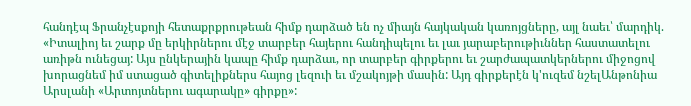հանդէպ Ֆրանչէսքոյի հետաքրքրութեան հիմք դարձած են ոչ միայն հայկական կառոյցները, այլ նաեւ՝ մարդիկ. «Իտալիոյ եւ շարք մը երկիրներու մէջ տարբեր հայերու հանդիպելու եւ լաւ յարաբերութիւններ հաստատելու առիթն ունեցայ: Այս ընկերային կապը հիմք դարձաւ, որ տարբեր գիրքերու եւ շարժապատկերներու միջոցով խորացնեմ իմ ստացած գիտելիքներս հայոց լեզուի եւ մշակոյթի մասին: Այդ գիրքերէն կ'ուզեմ նշելԱնթոնիա Արսլանի «Արտոյտներու ագարակը» գիրքը»: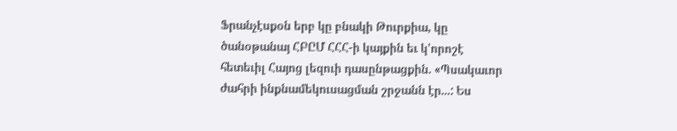Ֆրանչէսքօն երբ կը բնակի Թուրքիա, կը ծանօթանայ ՀԲԸՄ ՀՀՀ-ի կայքին եւ կ'որոշէ հետեւիլ Հայոց լեզուի դասընթացքին. «Պսակաւոր ժահրի ինքնամեկուսացման շրջանն էր...: Ես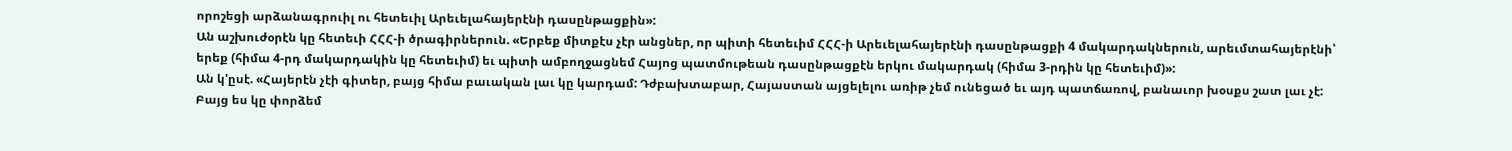որոշեցի արձանագրուիլ ու հետեւիլ Արեւելահայերէնի դասընթացքին»:
Ան աշխուժօրէն կը հետեւի ՀՀՀ-ի ծրագիրներուն. «Երբեք միտքէս չէր անցներ, որ պիտի հետեւիմ ՀՀՀ-ի Արեւելահայերէնի դասընթացքի 4 մակարդակներուն, արեւմտահայերէնի՝ երեք (հիմա 4-րդ մակարդակին կը հետեւիմ) եւ պիտի ամբողջացնեմ Հայոց պատմութեան դասընթացքէն երկու մակարդակ (հիմա 3-րդին կը հետեւիմ)»:
Ան կ'ըսէ. «Հայերէն չէի գիտեր, բայց հիմա բաւական լաւ կը կարդամ: Դժբախտաբար, Հայաստան այցելելու առիթ չեմ ունեցած եւ այդ պատճառով, բանաւոր խօսքս շատ լաւ չէ: Բայց ես կը փորձեմ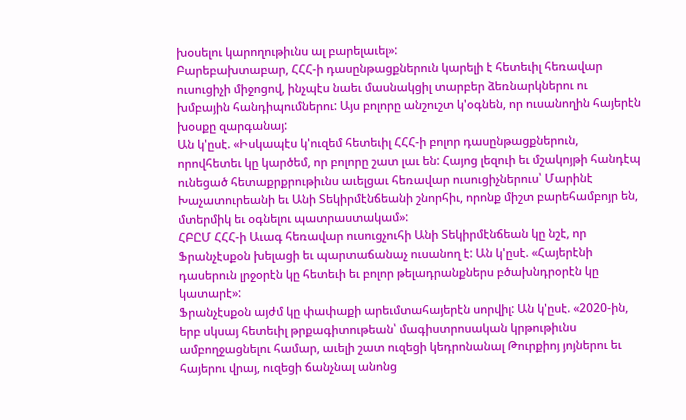խօսելու կարողութիւնս ալ բարելաւել»:
Բարեբախտաբար, ՀՀՀ-ի դասընթացքներուն կարելի է հետեւիլ հեռավար ուսուցիչի միջոցով, ինչպէս նաեւ մասնակցիլ տարբեր ձեռնարկներու ու խմբային հանդիպումներու: Այս բոլորը անշուշտ կ'օգնեն, որ ուսանողին հայերէն խօսքը զարգանայ:
Ան կ'ըսէ. «Իսկապէս կ'ուզեմ հետեւիլ ՀՀՀ-ի բոլոր դասընթացքներուն, որովհետեւ կը կարծեմ, որ բոլորը շատ լաւ են: Հայոց լեզուի եւ մշակոյթի հանդէպ ունեցած հետաքրքրութիւնս աւելցաւ հեռավար ուսուցիչներուս՝ Մարինէ Խաչատուրեանի եւ Անի Տեկիրմէնճեանի շնորհիւ, որոնք միշտ բարեհամբոյր են, մտերմիկ եւ օգնելու պատրաստակամ»:
ՀԲԸՄ ՀՀՀ-ի Աւագ հեռավար ուսուցչուհի Անի Տեկիրմէնճեան կը նշէ, որ Ֆրանչէսքօն խելացի եւ պարտաճանաչ ուսանող է: Ան կ'ըսէ. «Հայերէնի դասերուն լրջօրէն կը հետեւի եւ բոլոր թելադրանքներս բծախնդրօրէն կը կատարէ»:
Ֆրանչէսքօն այժմ կը փափաքի արեւմտահայերէն սորվիլ: Ան կ'ըսէ. «2020-ին, երբ սկսայ հետեւիլ թրքագիտութեան՝ մագիստրոսական կրթութիւնս ամբողջացնելու համար, աւելի շատ ուզեցի կեդրոնանալ Թուրքիոյ յոյներու եւ հայերու վրայ, ուզեցի ճանչնալ անոնց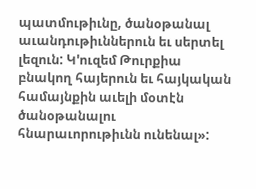պատմութիւնը, ծանօթանալ աւանդութիւններուն եւ սերտել լեզուն: Կ'ուզեմ Թուրքիա բնակող հայերուն եւ հայկական համայնքին աւելի մօտէն ծանօթանալու հնարաւորութիւնն ունենալ»: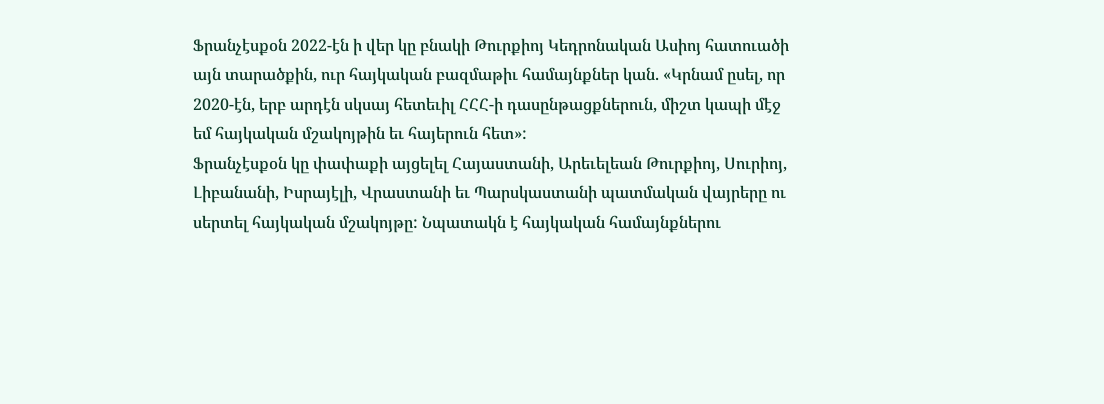Ֆրանչէսքօն 2022-էն ի վեր կը բնակի Թուրքիոյ Կեդրոնական Ասիոյ հատուածի այն տարածքին, ուր հայկական բազմաթիւ համայնքներ կան. «Կրնամ ըսել, որ 2020-էն, երբ արդէն սկսայ հետեւիլ ՀՀՀ-ի դասընթացքներուն, միշտ կապի մէջ եմ հայկական մշակոյթին եւ հայերուն հետ»:
Ֆրանչէսքօն կը փափաքի այցելել Հայաստանի, Արեւելեան Թուրքիոյ, Սուրիոյ, Լիբանանի, Իսրայէլի, Վրաստանի եւ Պարսկաստանի պատմական վայրերը ու սերտել հայկական մշակոյթը: Նպատակն է հայկական համայնքներու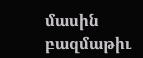մասին բազմաթիւ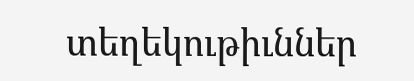տեղեկութիւններ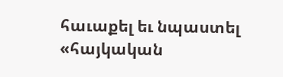հաւաքել եւ նպաստել «հայկական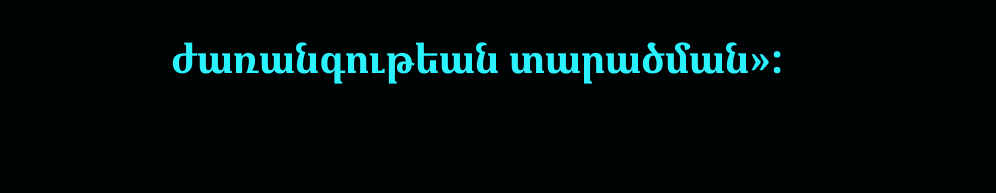ժառանգութեան տարածման»: